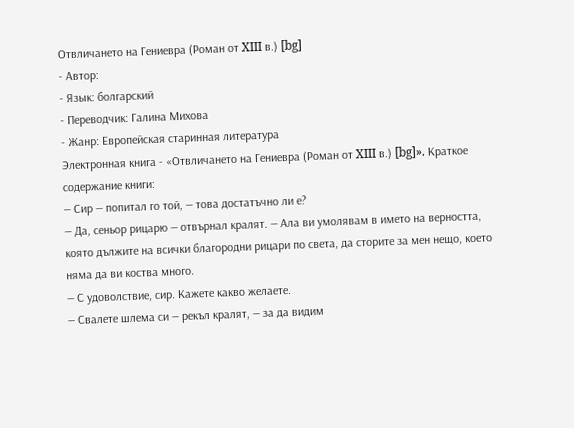Отвличането на Гениеврa (Роман от XIII в.) [bg]
- Автор:
- Язык: болгарский
- Переводчик: Галина Михова
- Жанр: Европейская старинная литература
Электронная книга - «Отвличането на Гениеврa (Роман от XIII в.) [bg]». Краткое содержание книги:
— Сир — попитал го той, — това достатъчно ли е?
— Да, сеньор рицарю — отвърнал кралят. — Ала ви умолявам в името на верността, която дължите на всички благородни рицари по света, да сторите за мен нещо, което няма да ви коства много.
— С удоволствие, сир. Кажете какво желаете.
— Свалете шлема си — рекъл кралят, — за да видим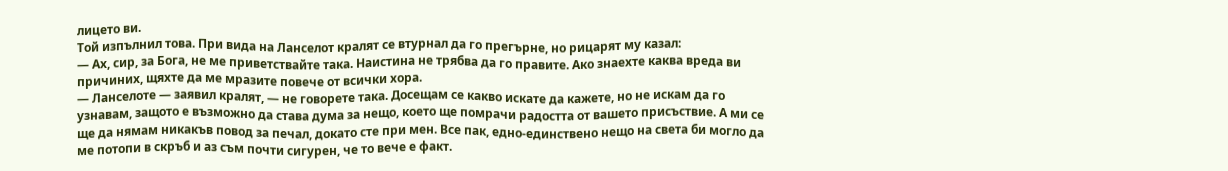лицето ви.
Той изпълнил това. При вида на Ланселот кралят се втурнал да го прегърне, но рицарят му казал:
— Ах, сир, за Бога, не ме приветствайте така. Наистина не трябва да го правите. Ако знаехте каква вреда ви причиних, щяхте да ме мразите повече от всички хора.
— Ланселоте — заявил кралят, — не говорете така. Досещам се какво искате да кажете, но не искам да го узнавам, защото е възможно да става дума за нещо, което ще помрачи радостта от вашето присъствие. А ми се ще да нямам никакъв повод за печал, докато сте при мен. Все пак, едно-единствено нещо на света би могло да ме потопи в скръб и аз съм почти сигурен, че то вече е факт.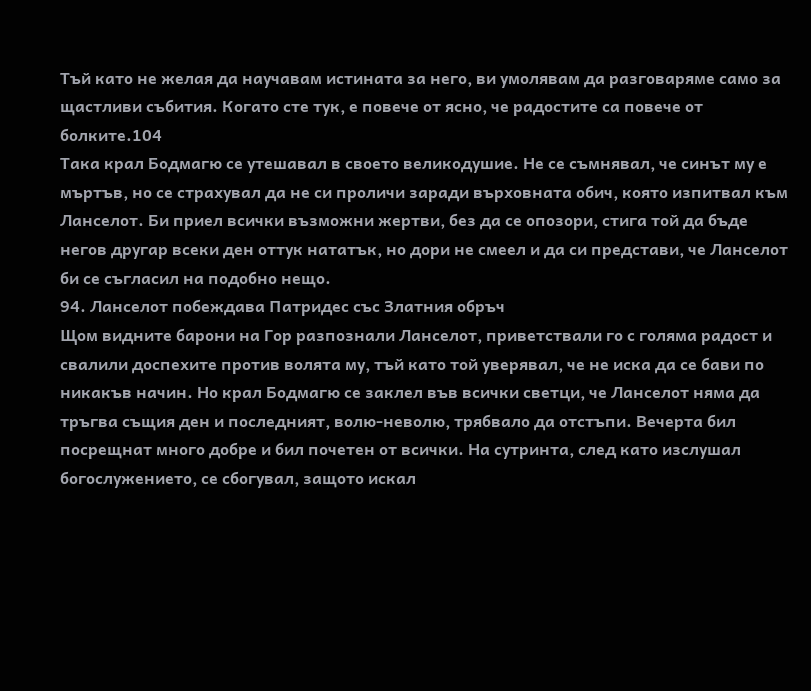Тъй като не желая да научавам истината за него, ви умолявам да разговаряме само за щастливи събития. Когато сте тук, е повече от ясно, че радостите са повече от болките.104
Така крал Бодмагю се утешавал в своето великодушие. Не се съмнявал, че синът му е мъртъв, но се страхувал да не си проличи заради върховната обич, която изпитвал към Ланселот. Би приел всички възможни жертви, без да се опозори, стига той да бъде негов другар всеки ден оттук нататък, но дори не смеел и да си представи, че Ланселот би се съгласил на подобно нещо.
94. Ланселот побеждава Патридес със Златния обръч
Щом видните барони на Гор разпознали Ланселот, приветствали го с голяма радост и свалили доспехите против волята му, тъй като той уверявал, че не иска да се бави по никакъв начин. Но крал Бодмагю се заклел във всички светци, че Ланселот няма да тръгва същия ден и последният, волю-неволю, трябвало да отстъпи. Вечерта бил посрещнат много добре и бил почетен от всички. На сутринта, след като изслушал богослужението, се сбогувал, защото искал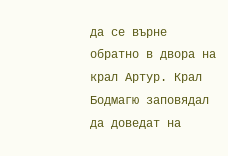да се върне обратно в двора на крал Артур. Крал Бодмагю заповядал да доведат на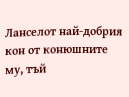Ланселот най-добрия кон от конюшните му, тъй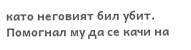като неговият бил убит. Помогнал му да се качи на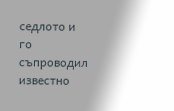седлото и го съпроводил известно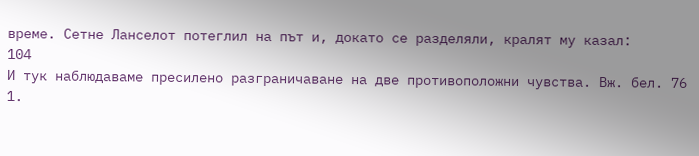време. Сетне Ланселот потеглил на път и, докато се разделяли, кралят му казал:
104
И тук наблюдаваме пресилено разграничаване на две противоположни чувства. Вж. бел. 76 1.